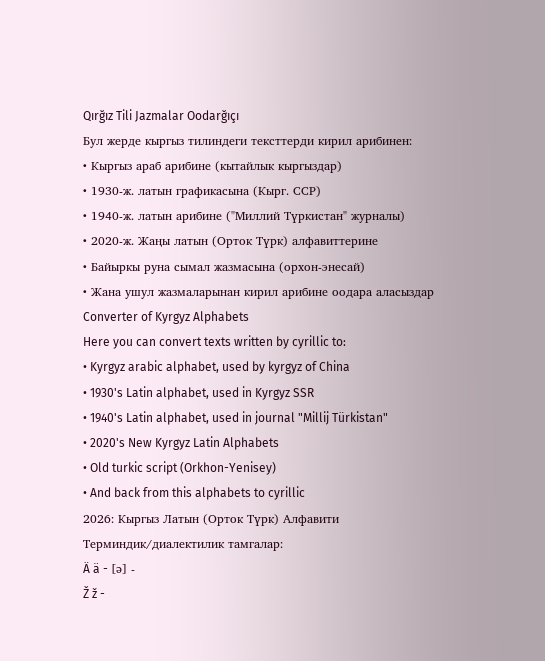Qırğız Tili Jazmalar Oodarğıçı
Бул жерде кыргыз тилиндеги тексттерди кирил арибинен:
• Кыргыз араб арибине (кытайлык кыргыздар)
• 1930-ж. латын графикасына (Кырг. ССР)
• 1940-ж. латын арибине ("Миллий Түркистан" журналы)
• 2020-ж. Жаңы латын (Орток Түрк) алфавиттерине
• Байыркы руна сымал жазмасына (орхон-энесай)
• Жана ушул жазмаларынан кирил арибине оодара аласыздар
Converter of Kyrgyz Alphabets
Here you can convert texts written by cyrillic to:
• Kyrgyz arabic alphabet, used by kyrgyz of China
• 1930's Latin alphabet, used in Kyrgyz SSR
• 1940's Latin alphabet, used in journal "Millij Türkistan"
• 2020's New Kyrgyz Latin Alphabets
• Old turkic script (Orkhon-Yenisey)
• And back from this alphabets to cyrillic
2026: Кыргыз Латын (Орток Түрк) Алфавити
Терминдик/диалектилик тамгалар:
Ä ä - [ә] -
Ž ž -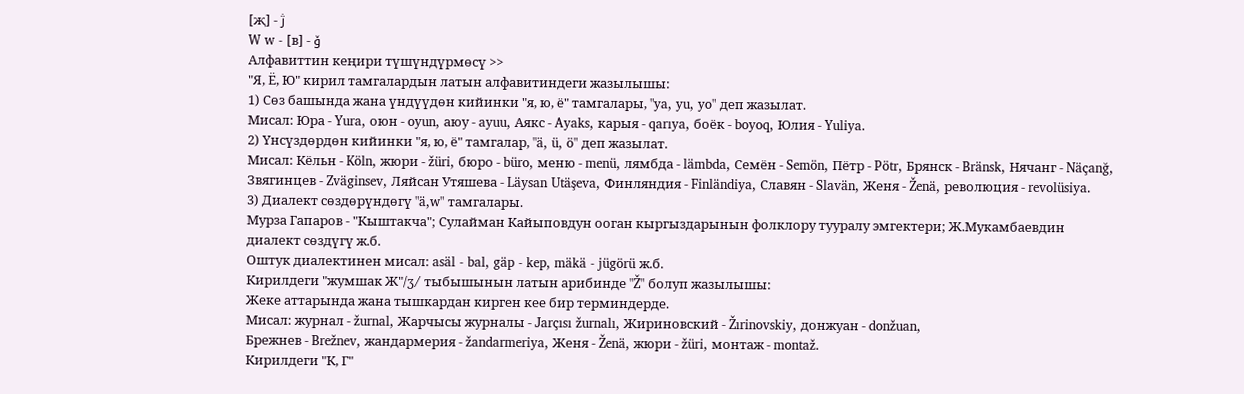[җ] - ژ
W w - [в] - ۆ
Алфавиттин кеңири түшүндүрмөсү >>
"Я, Ё, Ю" кирил тамгалардын латын алфавитиндеги жазылышы:
1) Сөз башында жана үндүүдөн кийинки "я, ю, ё" тамгалары, "ya, yu, yo" деп жазылат.
Мисал: Юра - Yura, оюн - oyun, аюу - ayuu, Аякс - Ayaks, карыя - qarıya, боёк - boyoq, Юлия - Yuliya.
2) Үнсүздөрдөн кийинки "я, ю, ё" тамгалар, "ä, ü, ö" деп жазылат.
Мисал: Кёльн - Köln, жюри - žüri, бюро - büro, меню - menü, лямбда - lämbda, Семён - Semön, Пётр - Pötr, Брянск - Bränsk, Нячанг - Näçanğ, Звягинцев - Zväginsev, Ляйсан Утяшева - Läysan Utäşeva, Финляндия - Finländiya, Славян - Slavän, Женя - Ženä, революция - revolüsiya.
3) Диалект сөздөрүндөгү "ä,w" тамгалары.
Мурза Гапаров - "Кыштакча"; Сулайман Кайыповдун ооган кыргыздарынын фолклору тууралу эмгектери; Ж.Мукамбаевдин диалект сөздүгү ж.б.
Оштук диалектинен мисал: asäl - bal, gäp - kep, mäkä - jügörü ж.б.
Кирилдеги "жумшак Ж"/ʒ/ тыбышынын латын арибинде "Ž" болуп жазылышы:
Жеке аттарында жана тышкардан кирген кее бир терминдерде.
Мисал: журнал - žurnal, Жарчысы журналы - Jarçısı žurnalı, Жириновский - Žırinovskiy, донжуан - donžuan,
Брежнев - Brežnev, жандармерия - žandarmeriya, Женя - Ženä, жюри - žüri, монтаж - montaž.
Кирилдеги "К, Г"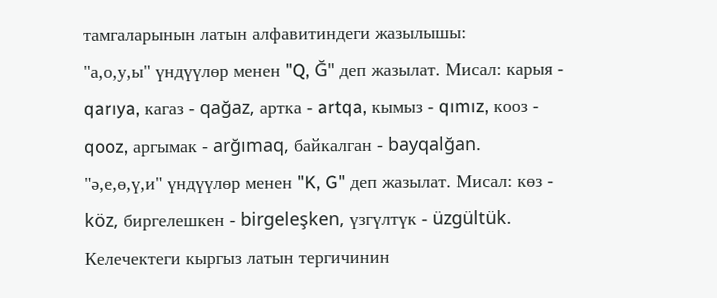тамгаларынын латын алфавитиндеги жазылышы:
"а,о,у,ы" үндүүлөр менен "Q, Ğ" деп жазылат. Мисал: карыя - qarıya, кагаз - qağaz, артка - artqa, кымыз - qımız, кооз - qooz, аргымак - arğımaq, байкалган - bayqalğan.
"ә,е,ө,ү,и" үндүүлөр менен "K, G" деп жазылат. Мисал: көз - köz, биргелешкен - birgeleşken, үзгүлтүк - üzgültük.
Келечектеги кыргыз латын тергичинин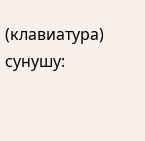(клавиатура) сунушу: